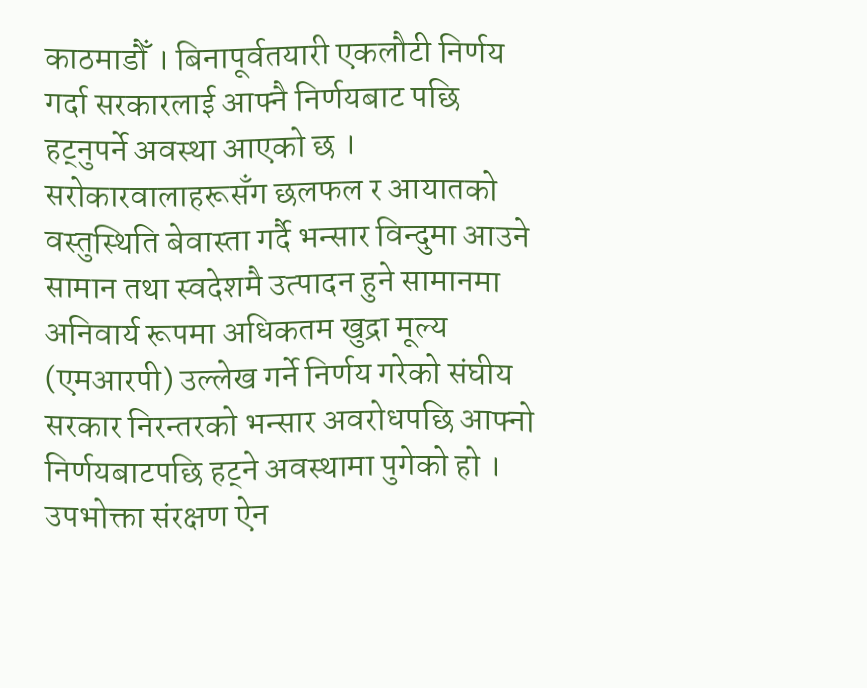काठमाडौँ । बिनापूर्वतयारी एकलौटी निर्णय गर्दा सरकारलाई आफ्नै निर्णयबाट पछि हट्नुपर्ने अवस्था आएको छ । सरोकारवालाहरूसँग छलफल र आयातको वस्तुस्थिति बेवास्ता गर्दै भन्सार विन्दुमा आउने सामान तथा स्वदेशमै उत्पादन हुने सामानमा अनिवार्य रूपमा अधिकतम खुद्रा मूल्य (एमआरपी) उल्लेख गर्ने निर्णय गरेको संघीय सरकार निरन्तरको भन्सार अवरोधपछि आफ्नो निर्णयबाटपछि हट्ने अवस्थामा पुगेको हो ।
उपभोक्ता संरक्षण ऐन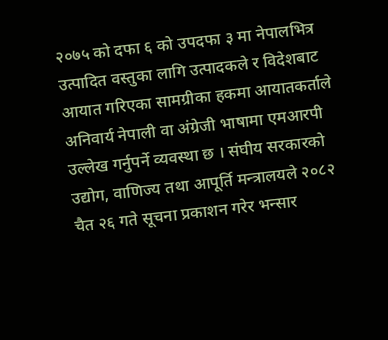२०७५ को दफा ६ को उपदफा ३ मा नेपालभित्र उत्पादित वस्तुका लागि उत्पादकले र विदेशबाट आयात गरिएका सामग्रीका हकमा आयातकर्ताले अनिवार्य नेपाली वा अंग्रेजी भाषामा एमआरपी उल्लेख गर्नुपर्ने व्यवस्था छ । संघीय सरकारको उद्योग, वाणिज्य तथा आपूर्ति मन्त्रालयले २०८२ चैत २६ गते सूचना प्रकाशन गरेर भन्सार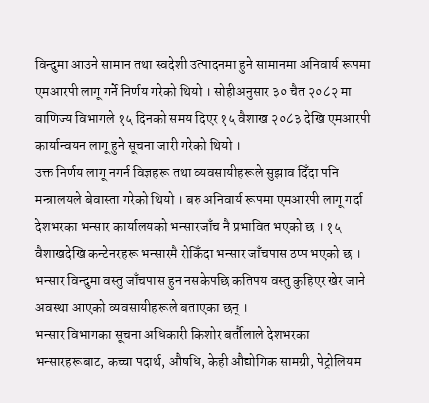विन्दुमा आउने सामान तथा स्वदेशी उत्पादनमा हुने सामानमा अनिवार्य रूपमा एमआरपी लागू गर्ने निर्णय गरेको थियो । सोहीअनुसार ३० चैत २०८२ मा वाणिज्य विभागले १५ दिनको समय दिएर १५ वैशाख २०८३ देखि एमआरपी कार्यान्वयन लागू हुने सूचना जारी गरेको थियो ।
उक्त निर्णय लागू नगर्न विज्ञहरू तथा व्यवसायीहरूले सुझाव दिँदा पनि मन्त्रालयले बेवास्ता गरेको थियो । बरु अनिवार्य रूपमा एमआरपी लागू गर्दा देशभरका भन्सार कार्यालयको भन्सारजाँच नै प्रभावित भएको छ । १५ वैशाखदेखि कन्टेनरहरू भन्सारमै रोकिँदा भन्सार जाँचपास ठप्प भएको छ । भन्सार विन्दुमा वस्तु जाँचपास हुन नसकेपछि कतिपय वस्तु कुहिएर खेर जाने अवस्था आएको व्यवसायीहरूले बताएका छन् ।
भन्सार विभागका सूचना अधिकारी किशोर बर्तौलाले देशभरका भन्सारहरूबाट, कच्चा पदार्थ, औषधि, केही औद्योगिक सामग्री, पेट्रोलियम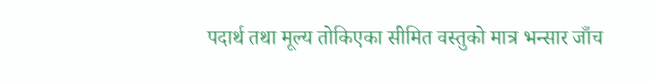पदार्थ तथा मूल्य तोकिएका सीमित वस्तुको मात्र भन्सार जाँच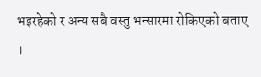भइरहेको र अन्य सबै वस्तु भन्सारमा रोकिएको बताए ।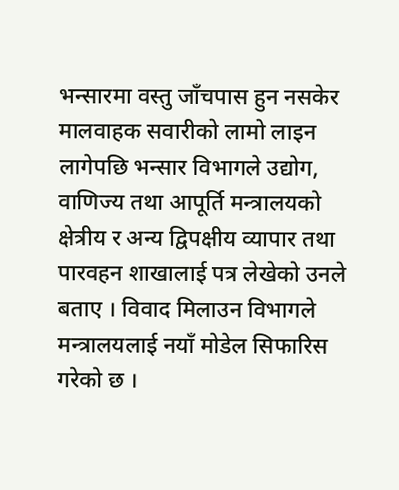भन्सारमा वस्तु जाँचपास हुन नसकेर मालवाहक सवारीको लामो लाइन लागेपछि भन्सार विभागले उद्योग, वाणिज्य तथा आपूर्ति मन्त्रालयको क्षेत्रीय र अन्य द्विपक्षीय व्यापार तथा पारवहन शाखालाई पत्र लेखेको उनले बताए । विवाद मिलाउन विभागले मन्त्रालयलाई नयाँ मोडेल सिफारिस गरेको छ ।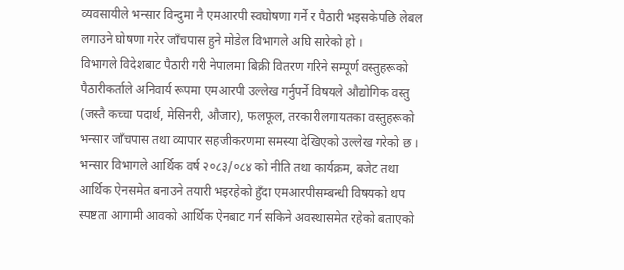व्यवसायीले भन्सार विन्दुमा नै एमआरपी स्वघोषणा गर्ने र पैठारी भइसकेपछि लेबल लगाउने घोषणा गरेर जाँचपास हुने मोडेल विभागले अघि सारेको हो ।
विभागले विदेशबाट पैठारी गरी नेपालमा बिक्री वितरण गरिने सम्पूर्ण वस्तुहरूको पैठारीकर्ताले अनिवार्य रूपमा एमआरपी उल्लेख गर्नुपर्ने विषयले औद्योगिक वस्तु (जस्तै कच्चा पदार्थ, मेसिनरी, औजार), फलफूल, तरकारीलगायतका वस्तुहरूको भन्सार जाँचपास तथा व्यापार सहजीकरणमा समस्या देखिएको उल्लेख गरेको छ ।
भन्सार विभागले आर्थिक वर्ष २०८३/०८४ को नीति तथा कार्यक्रम, बजेट तथा आर्थिक ऐनसमेत बनाउने तयारी भइरहेको हुँदा एमआरपीसम्बन्धी विषयको थप स्पष्टता आगामी आवको आर्थिक ऐनबाट गर्न सकिने अवस्थासमेत रहेको बताएको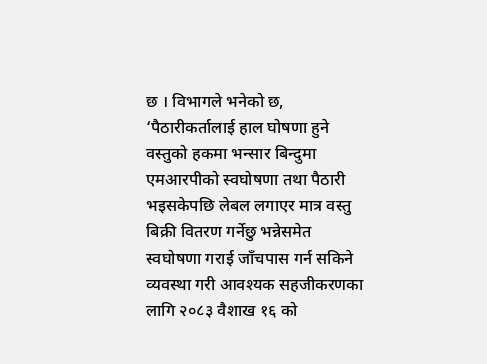छ । विभागले भनेको छ, ‘पैठारीकर्तालाई हाल घोषणा हुने वस्तुको हकमा भन्सार बिन्दुमा एमआरपीको स्वघोषणा तथा पैठारी भइसकेपछि लेबल लगाएर मात्र वस्तु बिक्री वितरण गर्नेछु भन्नेसमेत स्वघोषणा गराई जाँचपास गर्न सकिने व्यवस्था गरी आवश्यक सहजीकरणका लागि २०८३ वैशाख १६ को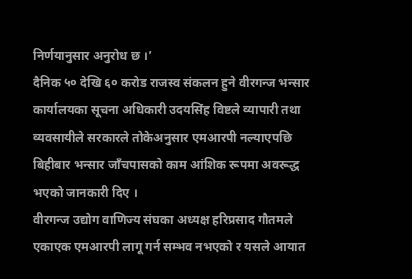निर्णयानुसार अनुरोध छ ।’
दैनिक ५० देखि ६० करोड राजस्व संकलन हुने वीरगन्ज भन्सार कार्यालयका सूचना अधिकारी उदयसिंह विष्टले व्यापारी तथा व्यवसायीले सरकारले तोकेअनुसार एमआरपी नल्याएपछि बिहीबार भन्सार जाँचपासको काम आंशिक रूपमा अवरूद्ध भएको जानकारी दिए ।
वीरगन्ज उद्योग वाणिज्य संघका अध्यक्ष हरिप्रसाद गौतमले एकाएक एमआरपी लागू गर्न सम्भव नभएको र यसले आयात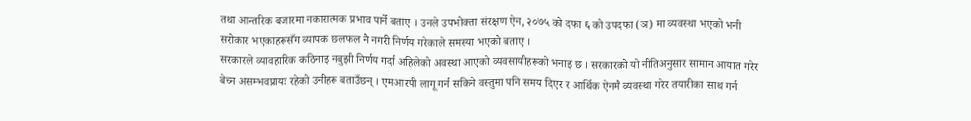तथा आन्तरिक बजारमा नकारात्मक प्रभाव पार्ने बताए । उनले उपभोक्ता संरक्षण ऐन, २०७५ को दफा ६ को उपदफा (ञ) मा व्यवस्था भएको भनी सरोकार भएकाहरूसँग व्यापक छलफल नै नगरी निर्णय गरेकाले समस्या भएको बताए ।
सरकारले व्यावहारिक कठिनाइ नबुझी निर्णय गर्दा अहिलेको अवस्था आएको व्यवसायीहरूको भनाइ छ । सरकारको यो नीतिअनुसार सामान आयात गरेर बेच्न असम्भवप्रायः रहेको उनीहरू बताउँछन् । एमआरपी लागू गर्न सकिने वस्तुमा पनि समय दिएर र आर्थिक ऐनमै व्यवस्था गरेर तयारीका साथ गर्न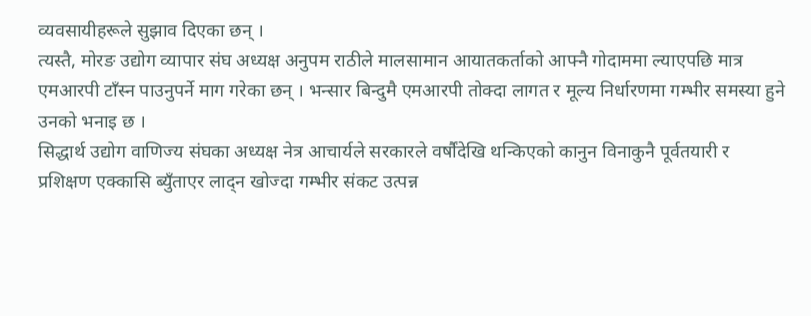व्यवसायीहरूले सुझाव दिएका छन् ।
त्यस्तै, मोरङ उद्योग व्यापार संघ अध्यक्ष अनुपम राठीले मालसामान आयातकर्ताको आफ्नै गोदाममा ल्याएपछि मात्र एमआरपी टाँस्न पाउनुपर्ने माग गरेका छन् । भन्सार बिन्दुमै एमआरपी तोक्दा लागत र मूल्य निर्धारणमा गम्भीर समस्या हुने उनको भनाइ छ ।
सिद्धार्थ उद्योग वाणिज्य संघका अध्यक्ष नेत्र आचार्यले सरकारले वर्षौंदेखि थन्किएको कानुन विनाकुनै पूर्वतयारी र प्रशिक्षण एक्कासि ब्युँताएर लाद्न खोज्दा गम्भीर संकट उत्पन्न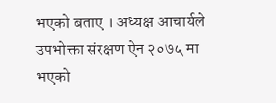भएको बताए । अध्यक्ष आचार्यले उपभोक्ता संरक्षण ऐन २०७५ मा भएको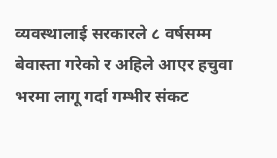व्यवस्थालाई सरकारले ८ वर्षसम्म बेवास्ता गरेको र अहिले आएर हचुवा भरमा लागू गर्दा गम्भीर संकट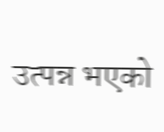उत्पन्न भएको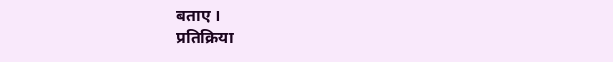बताए ।
प्रतिक्रिया